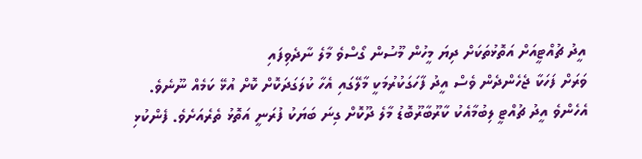އީދު ޗުއްޓީއަށް އަތޮޅުތަކަށް ދިޔަ މީހުން މޫސުން ގޯސްވެ މާލެ ނާދެވިފައި
ވަރަށް ފަހަކާ ޖެހެންދެން ވެސް އީދު ފާހަގަކުރުމަކީ މާލޭގައި އެހާ ކުލަގަދަކޮށް ކޮށް އުޅޭ ކަމެއް ނޫނެވެ. އެހެންވެ އީދު ޗުއްޓީ ލިބުމާއެކު ކާރޫބާރޫބޮޑު މާލެ ދޫކޮށް ގިނަ ބަޔަކު ފުރަނީ އަތޮޅު ތެރެއަށެވެ. ފެންކުޅި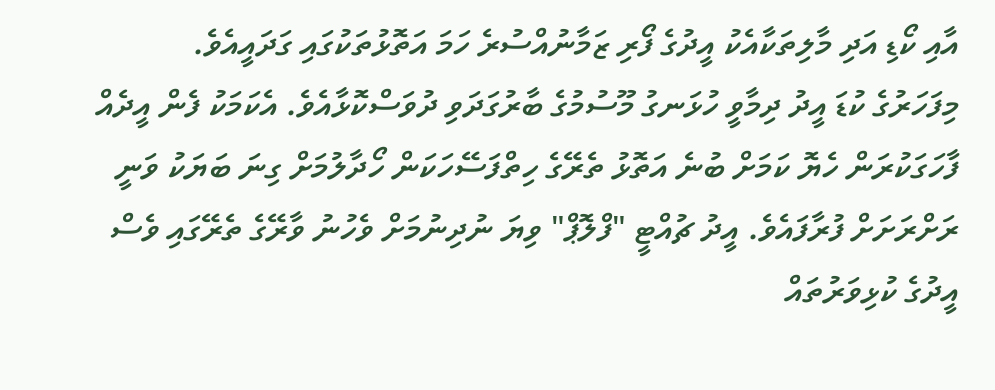އާއި ކޯޑި އަދި މާލިތަކާއެކު އީދުގެ ފޯރި ޒަމާނުއްސުރެ ހަމަ އަތޮޅުތަކުގައި ގަދައީއެވެ.
މިފަހަރުގެ ކުޑަ އީދު ދިމާވީ ހުޅަނގު މޫސުމުގެ ބާރުގަދަވި ދުވަސްކޮޅާއެވެ. އެކަމަކު ފެން އީދެއް ފާހަގަކުރަން ހެޔޮ ކަމަށް ބުނެ އަތޮޅު ތެރޭގެ ހިތްފަސޭހަކަން ހޯދާލުމަށް ގިނަ ބަޔަކު ވަނީ ރަށްރަށަށް ފުރާފައެވެ. އީދު ޗުއްޓީ "ފްލޮޕް" ވިޔަ ނުދިނުމަށް ވެހުނު ވާރޭގެ ތެރޭގައި ވެސް އީދުގެ ކުޅިވަރުތައް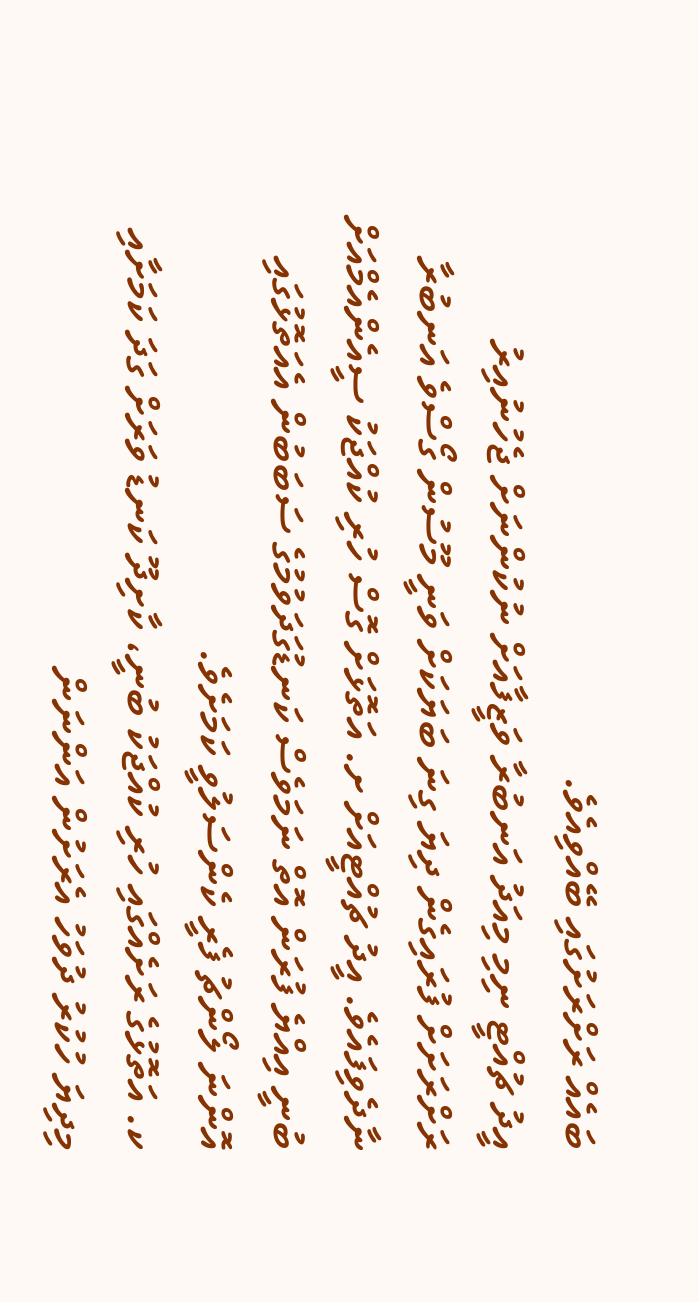ބައެއް ރަށްރަށުގައި ބޭއްވިއެވެ.
އީދު ޗުއްޓީ ނިމި މިއަދު އަނބުރާ ވަޒީފާއަށް ނުކުންނަށް ޖެހުނުއިރު ރަށްރަށަށް ފުރައިގެން ދިޔަ ގިނަ ބަޔަކަށް ވަނީ މޫސުން ގޯސްވެ އަނބުރާ ނާދެވިފައެވެ. އީދު ޗުއްޓީއަށް ށ. އަތޮޅަށް ގޮސް ހުރި ކުއްޖަކު ސީއެންއެމްއަށް ބުނީ އިއްޔެ ފުރަން އޮތް ނަމަވެސް ކަނޑުގަދަވުމުގެ ސަބަބުން އެއަތޮޅުގައި އޮންނަ ލޯންޗު ފެރީ ކެންސަލުވީ ކަމަށެވެ.
ކ. އަތޮޅުގެ ރަށެއްގައި ހުރި ކުއްޖަކު ބުނީ، ކާށިދޫ ކަނޑު ވަރަށް ގަދަ ކަމަށާއި މިދިޔަ ހުކުރު ދުވަހު އެރަށުން އަންނަން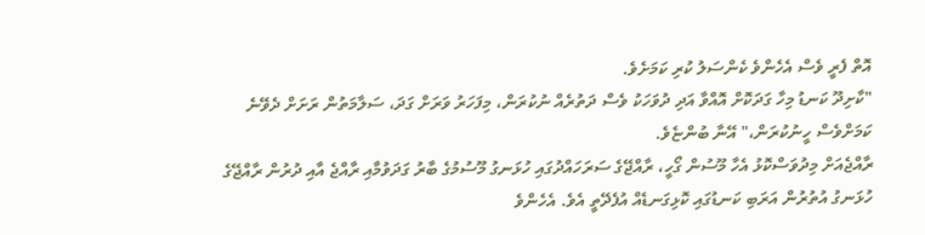އޮތް ފެރީ ވެސް އެހެންވެ ކެންސަލު ކުރި ކަމަށެވެ.
"ކާށިދޫ ކަނޑު މިހާ ގަދަކޮށް އޮއްވާ އަދި ދުވަހަކު ވެސް ދަތުރެއް ނުކުރަން، މިފަހަރު ވަރަށް ގަދަ، ސަލާމަތުން ރަށަށް ދެވޭނެ ކަމަށްވެސް ހީނުކުރަން،" އޭނާ ބުންޏެވެ.
ރާއްޖެއަށް މިދުވަސްކޮޅު އެހާ މޫސުން ގޯހީ، ރާއްޖޭގެ ސަރަހައްދުގައި ހުޅަނގު މޫސުމުގެ ބާރު ގަދަވުމާއި ރާއްޖެ އާއި ދުރުން ރާއްޖޭގެ ހުޅަނގު އުތުރުން އަރަބި ކަނޑުގައި ކޮޅިގަނޑެއް އުފެދޭތީ އެވެ. އެހެންވެ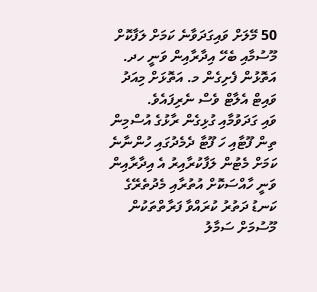50 މޭލަށް ވައިގަދަވާނެ ކަމަށް ލަފާކޮށް މޫސުމާއި ބެހޭ އިދާރާއިން ވަނީ ހދ. އަތޮޅުން ފެށިގެން މ. އަތޮޅަށް މިއަދު ވައިޓް އެލާޓް ވެސް ނެރިފައެވެ.
ވައި ގަދަވުމާއި ގުޅިގެން ރާޅުގެ އުސްމިން ތިން ފޫޓާއި ހަ ފޫޓާ ދެމެދުގައި ހުންނާނެ ކަމަށް މެޓުން ލަފާކުރާއިރު އެ އިދާރާއިން ވަނީ ހާއްސަކޮށް އުތުރާއި މެދުތެރޭގެ ކަނޑު ދަތުރު ކުރައްވާ ފަރާތްތަކުން މޫސުމަށް ސަމާލު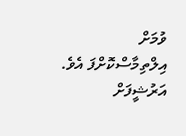ވުމަށް އިލްތިމާސްކޮށްފަ އެވެ.
އަރުޝީފަށް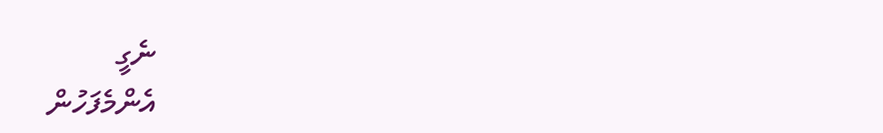ނެގީ
އެންމެފަހުން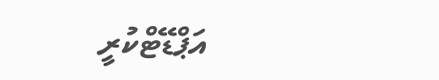އަޕްޑޭޓްކުރީ